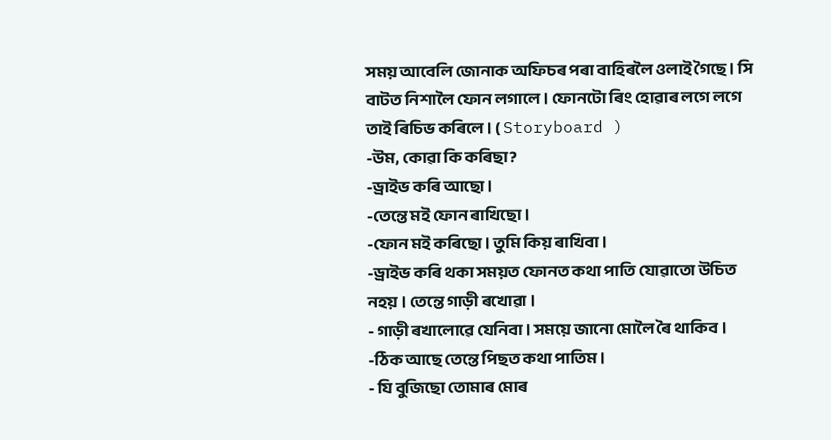সময় আবেলি জোনাক অফিচৰ পৰা বাহিৰলৈ ওলাই গৈছে । সি বাটত নিশালৈ ফোন লগালে । ফোনটো ৰিং হোৱাৰ লগে লগে তাই ৰিচিভ কৰিলে । ( Storyboard )
-উম, কোৱা কি কৰিছা?
-ড্ৰাইভ কৰি আছো ।
-তেন্তে মই ফোন ৰাখিছো ।
-ফোন মই কৰিছো । তুমি কিয় ৰাখিবা ।
-ড্ৰাইভ কৰি থকা সময়ত ফোনত কথা পাতি যোৱাতো উচিত নহয় । তেন্তে গাড়ী ৰখোৱা ।
- গাড়ী ৰখালোৱে যেনিবা । সময়ে জানো মোলৈ ৰৈ থাকিব ।
-ঠিক আছে তেন্তে পিছত কথা পাতিম ।
- যি বুজিছো তোমাৰ মোৰ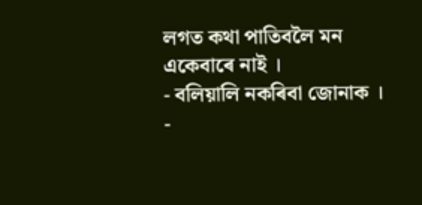লগত কথা পাতিবলৈ মন একেবাৰে নাই ।
- বলিয়ালি নকৰিবা জোনাক ।
-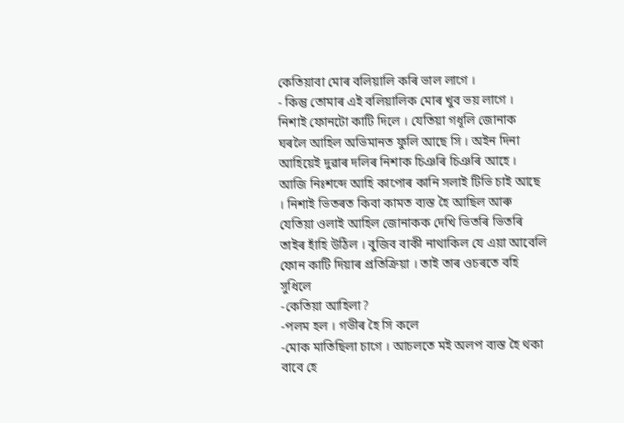কেতিয়াবা মোৰ বলিয়ালি কৰি ভাল লাগে ।
- কিন্তু তোমাৰ এই বলিয়ালিক মোৰ খুব ভয় লাগে ।
নিশাই ফোনটো কাটি দিলে । যেতিয়া গধূলি জোনাক ঘৰলৈ আহিল অভিমানত ফুলি আছে সি । অইন দিনা আহিয়েই দুৱাৰ দলিৰ নিশাক চিঞৰি চিঞৰি আহে । আজি নিঃশব্দে আহি কাপোৰ কানি সলাই টিভি চাই আছে । নিশাই ভিতৰত কিবা কামত ব্যস্ত হৈ আছিল আৰু যেতিয়া ওলাই আহিল জোনাকক দেখি ভিতৰি ভিতৰি তাইৰ হাঁহি উঠিল । বুজিব বাকী নাথাকিল যে এয়া আবেলি ফোন কাটি দিয়াৰ প্ৰতিক্ৰিয়া । তাই তাৰ ওচৰতে বহি সুধিলে
-কেতিয়া আহিলা?
-পলম হল । গভীৰ হৈ সি কলে
-মোক মাতিছিলা চাগে । আচলতে মই অলপ ব্যস্ত হৈ থকা বাবে হে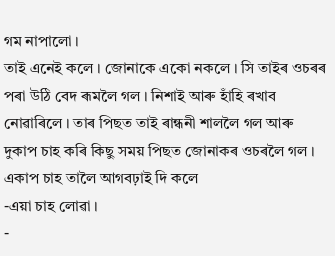গম নাপালো ।
তাই এনেই কলে । জোনাকে একো নকলে । সি তাইৰ ওচৰৰ পৰা উঠি বেদ ৰূমলৈ গল । নিশাই আৰু হাঁহি ৰখাব নোৱাৰিলে । তাৰ পিছত তাই ৰান্ধনী শাললৈ গল আৰু দুকাপ চাহ কৰি কিছু সময় পিছত জোনাকৰ ওচৰলৈ গল । একাপ চাহ তালৈ আগবঢ়াই দি কলে
-এয়া চাহ লোৱা ।
-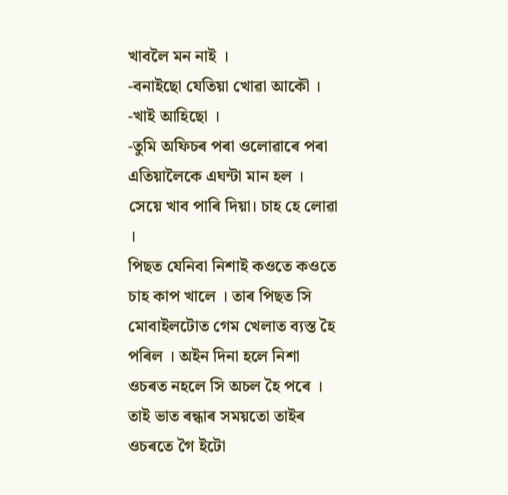খাবলৈ মন নাই ।
-বনাইছো যেতিয়া খোৱা আকৌ ।
-খাই আহিছো ।
-তুমি অফিচৰ পৰা ওলোৱাৰে পৰা এতিয়ালৈকে এঘন্টা মান হল । সেয়ে খাব পাৰি দিয়া। চাহ হে লোৱা ।
পিছত যেনিবা নিশাই কওতে কওতে চাহ কাপ খালে । তাৰ পিছত সি মোবাইলটোত গেম খেলাত ব্যস্ত হৈ পৰিল । অইন দিনা হলে নিশা ওচৰত নহলে সি অচল হৈ পৰে । তাই ভাত ৰন্ধাৰ সময়তো তাইৰ ওচৰতে গৈ ইটো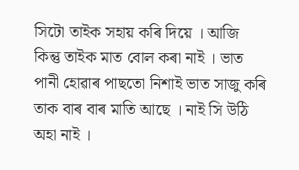সিটো তাইক সহায় কৰি দিয়ে । আজি কিন্তু তাইক মাত বোল কৰা নাই । ভাত পানী হোৱাৰ পাছতো নিশাই ভাত সাজু কৰি তাক বাৰ বাৰ মাতি আছে । নাই সি উঠি অহা নাই ।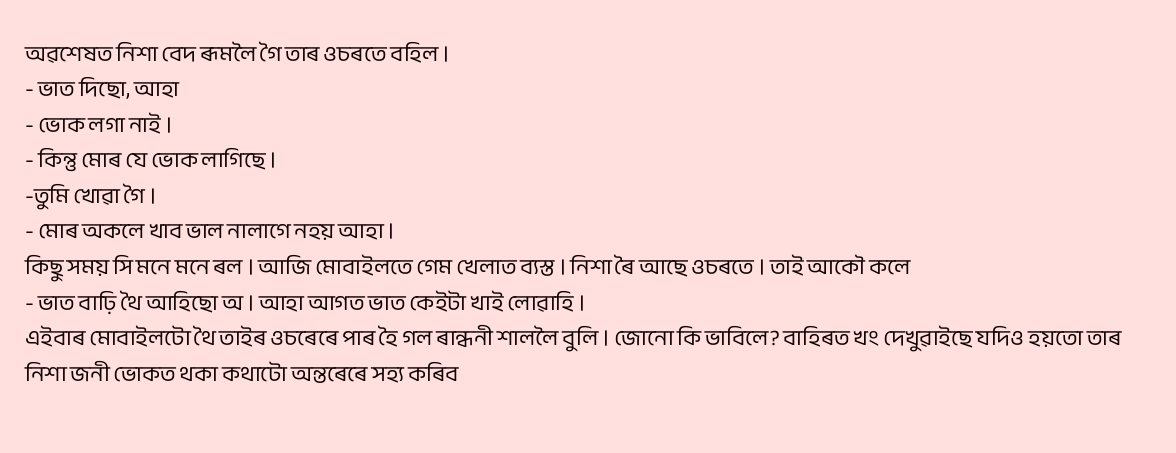অৱশেষত নিশা বেদ ৰূমলৈ গৈ তাৰ ওচৰতে বহিল ।
- ভাত দিছো, আহা
- ভোক লগা নাই ।
- কিন্তু মোৰ যে ভোক লাগিছে ।
-তুমি খোৱা গৈ ।
- মোৰ অকলে খাব ভাল নালাগে নহয় আহা ।
কিছু সময় সি মনে মনে ৰল । আজি মোবাইলতে গেম খেলাত ব্যস্ত । নিশা ৰৈ আছে ওচৰতে । তাই আকৌ কলে
- ভাত বাঢ়ি থৈ আহিছো অ । আহা আগত ভাত কেইটা খাই লোৱাহি ।
এইবাৰ মোবাইলটো থৈ তাইৰ ওচৰেৰে পাৰ হৈ গল ৰান্ধনী শাললৈ বুলি । জোনো কি ভাবিলে? বাহিৰত খং দেখুৱাইছে যদিও হয়তো তাৰ নিশা জনী ভোকত থকা কথাটো অন্তৰেৰে সহ্য কৰিব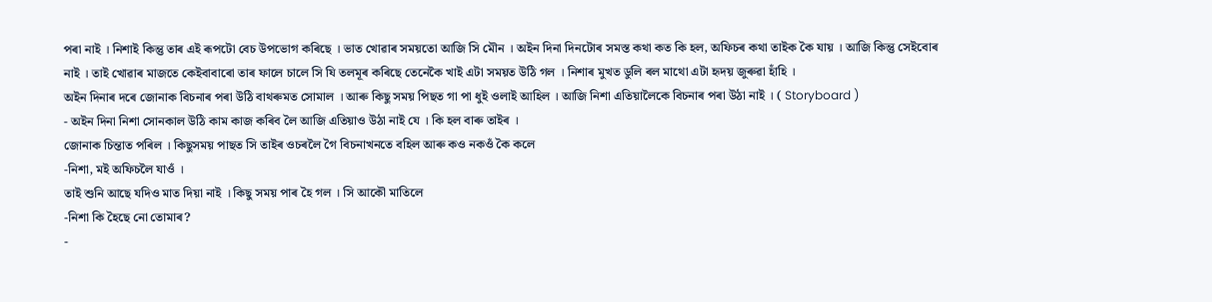পৰা নাই । নিশাই কিন্তু তাৰ এই ৰূপটো বেচ উপভোগ কৰিছে । ভাত খোৱাৰ সময়তো আজি সি মৌন । অইন দিনা দিনটোৰ সমস্ত কথা কত কি হল, অফিচৰ কথা তাইক কৈ যায় । আজি কিন্তু সেইবোৰ নাই । তাই খোৱাৰ মাজতে কেইবাবাৰো তাৰ ফালে চালে সি যি তলমূৰ কৰিছে তেনেকৈ খাই এটা সময়ত উঠি গল । নিশাৰ মুখত ডুলি ৰল মাথো এটা হৃদয় জুৰুৱা হাঁহি ।
অইন দিনাৰ দৰে জোনাক বিচনাৰ পৰা উঠি বাথৰুমত সোমাল । আৰু কিছু সময় পিছত গা পা ধুই ওলাই আহিল । আজি নিশা এতিয়ালৈকে বিচনাৰ পৰা উঠা নাই । ( Storyboard )
- অইন দিনা নিশা সোনকাল উঠি কাম কাজ কৰিব লৈ আজি এতিয়াও উঠা নাই যে । কি হল বাৰু তাইৰ ।
জোনাক চিন্তাত পৰিল । কিছুসময় পাছত সি তাইৰ ওচৰলৈ গৈ বিচনাখনতে বহিল আৰু কও নকওঁ কৈ কলে
-নিশা, মই অফিচলৈ যাওঁ ।
তাই শুনি আছে যদিও মাত দিয়া নাই । কিছু সময় পাৰ হৈ গল । সি আকৌ মাতিলে
-নিশা কি হৈছে নো তোমাৰ?
-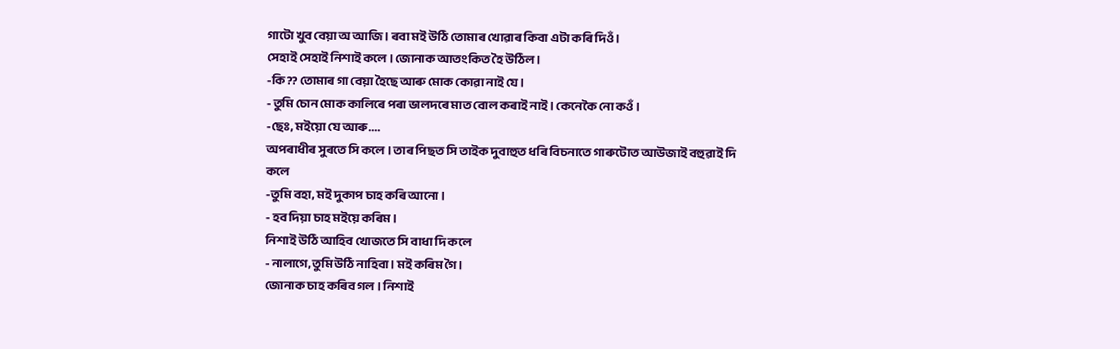গাটো খুব বেয়া অ আজি । ৰবা মই উঠি তোমাৰ খোৱাৰ কিবা এটা কৰি দিওঁ ।
সেহাই সেহাই নিশাই কলে । জোনাক আতংকিত হৈ উঠিল ।
-কি?? তোমাৰ গা বেয়া হৈছে আৰু মোক কোৱা নাই যে ।
- তুমি চোন মোক কালিৰে পৰা ভালদৰে মাত বোল কৰাই নাই । কেনেকৈ নো কওঁ ।
-ছেঃ, মইয়ো যে আৰু....
অপৰাধীৰ সুৰতে সি কলে । তাৰ পিছত সি তাইক দুবাহুত ধৰি বিচনাতে গাৰুটোত আউজাই বহুৱাই দি কলে
-তুমি বহা, মই দুকাপ চাহ কৰি আনো ।
- হব দিয়া চাহ মইয়ে কৰিম ।
নিশাই উঠি আহিব খোজতে সি বাধা দি কলে
- নালাগে, তুমি উঠি নাহিবা । মই কৰিম গৈ ।
জোনাক চাহ কৰিব গল । নিশাই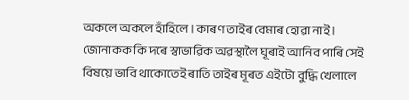অকলে অকলে হাঁহিলে । কাৰণ তাইৰ বেমাৰ হোৱা নাই । জোনাকক কি দৰে স্বাভাৱিক অৱস্থালৈ ঘূৰাই আনিব পাৰি সেই বিষয়ে ভাবি থাকোতেই ৰাতি তাইৰ মূৰত এইটো বুদ্ধি খেলালে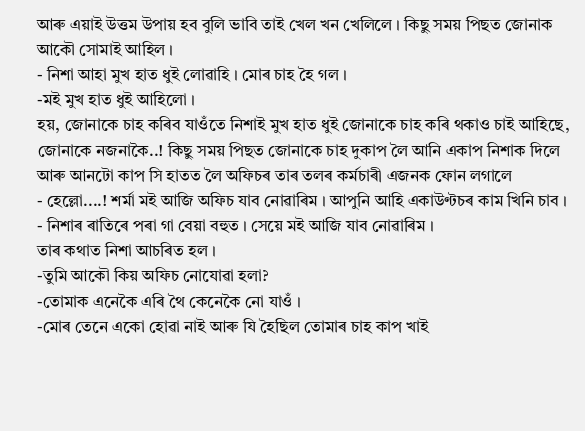আৰু এয়াই উত্তম উপায় হব বুলি ভাবি তাই খেল খন খেলিলে । কিছু সময় পিছত জোনাক আকৌ সোমাই আহিল ।
- নিশা আহা মুখ হাত ধুই লোৱাহি । মোৰ চাহ হৈ গল ।
-মই মুখ হাত ধুই আহিলো ।
হয়, জোনাকে চাহ কৰিব যাওঁতে নিশাই মুখ হাত ধুই জোনাকে চাহ কৰি থকাও চাই আহিছে, জোনাকে নজনাকৈ..! কিছু সময় পিছত জোনাকে চাহ দুকাপ লৈ আনি একাপ নিশাক দিলে আৰু আনটো কাপ সি হাতত লৈ অফিচৰ তাৰ তলৰ কৰ্মচাৰী এজনক ফোন লগালে
- হেল্লো....! শৰ্মা মই আজি অফিচ যাব নোৱাৰিম । আপুনি আহি একাউণ্টচৰ কাম খিনি চাব ।
- নিশাৰ ৰাতিৰে পৰা গা বেয়া বহুত । সেয়ে মই আজি যাব নোৱাৰিম ।
তাৰ কথাত নিশা আচৰিত হল ।
-তুমি আকৌ কিয় অফিচ নোযোৱা হলা?
-তোমাক এনেকৈ এৰি থৈ কেনেকৈ নো যাওঁ ।
-মোৰ তেনে একো হোৱা নাই আৰু যি হৈছিল তোমাৰ চাহ কাপ খাই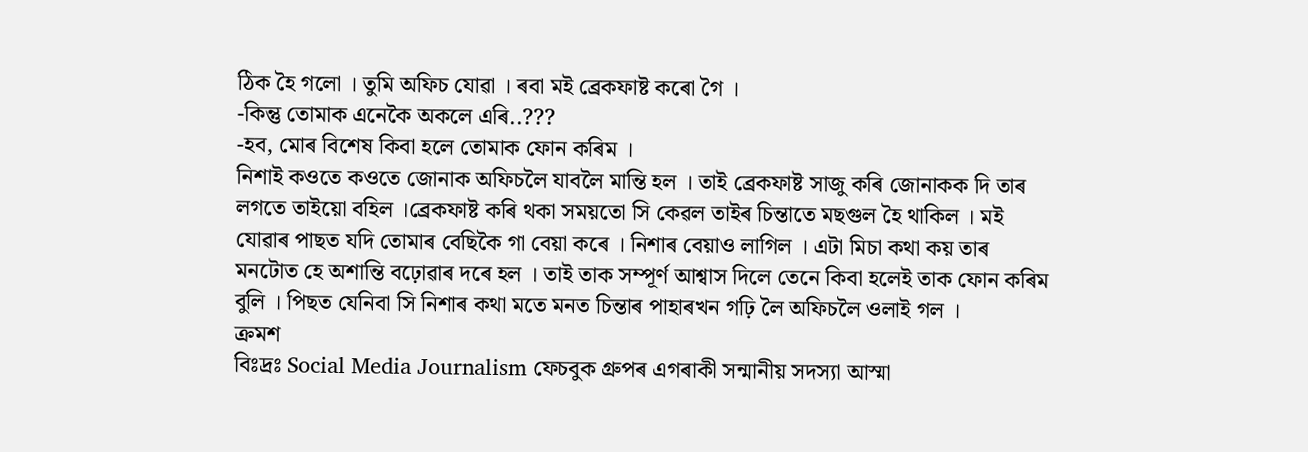ঠিক হৈ গলো । তুমি অফিচ যোৱা । ৰবা মই ব্ৰেকফাষ্ট কৰো গৈ ।
-কিন্তু তোমাক এনেকৈ অকলে এৰি..???
-হব, মোৰ বিশেষ কিবা হলে তোমাক ফোন কৰিম ।
নিশাই কওতে কওতে জোনাক অফিচলৈ যাবলৈ মান্তি হল । তাই ব্ৰেকফাষ্ট সাজু কৰি জোনাকক দি তাৰ লগতে তাইয়ো বহিল ।ব্ৰেকফাষ্ট কৰি থকা সময়তো সি কেৱল তাইৰ চিন্তাতে মছগুল হৈ থাকিল । মই যোৱাৰ পাছত যদি তোমাৰ বেছিকৈ গা বেয়া কৰে । নিশাৰ বেয়াও লাগিল । এটা মিচা কথা কয় তাৰ মনটোত হে অশান্তি বঢ়োৱাৰ দৰে হল । তাই তাক সম্পূৰ্ণ আশ্বাস দিলে তেনে কিবা হলেই তাক ফোন কৰিম বুলি । পিছত যেনিবা সি নিশাৰ কথা মতে মনত চিন্তাৰ পাহাৰখন গঢ়ি লৈ অফিচলৈ ওলাই গল ।
ক্ৰমশ
বিঃদ্ৰঃ Social Media Journalism ফেচবুক গ্ৰুপৰ এগৰাকী সন্মানীয় সদস্যা আস্মা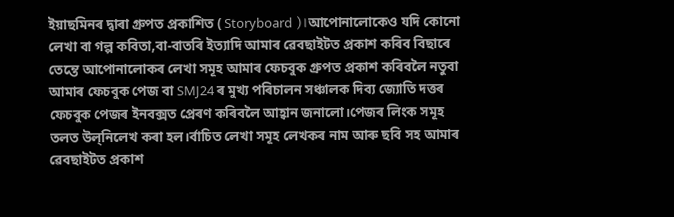ইয়াছমিনৰ দ্বাৰা গ্ৰুপত প্ৰকাশিত ( Storyboard )।আপোনালোকেও যদি কোনো লেখা বা গল্প কবিতা,বা-বাতৰি ইত্যাদি আমাৰ ৱেবছাইটত প্ৰকাশ কৰিব বিছাৰে তেন্তে আপোনালোকৰ লেখা সমূহ আমাৰ ফেচবুক গ্ৰুপত প্ৰকাশ কৰিবলৈ নতুবা আমাৰ ফেচবুক পেজ বা SMJ24 ৰ মুখ্য পৰিচালন সঞ্চালক দিব্য জ্যোতি দত্তৰ ফেচবুক পেজৰ ইনবক্সত প্ৰেৰণ কৰিবলৈ আহ্বান জনালো।পেজৰ লিংক সমূহ তলত উল্নিলেখ কৰা হল।ৰ্বাচিত লেখা সমূহ লেখকৰ নাম আৰু ছবি সহ আমাৰ ৱেবছাইটত প্ৰকাশ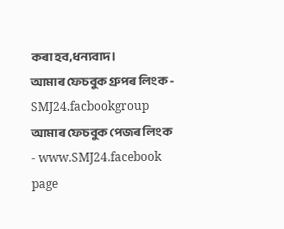কৰা হব,ধন্যবাদ।
আমাৰ ফেচবুক গ্ৰুপৰ লিংক - SMJ24.facbookgroup
আমাৰ ফেচবুক পেজৰ লিংক - www.SMJ24.facebook page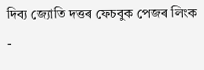দিব্য জ্যোতি দত্তৰ ফেচবুক পেজৰ লিংক -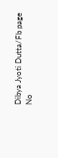Dibya Jyoti Dutta/Fb page
No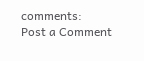comments:
Post a Comment